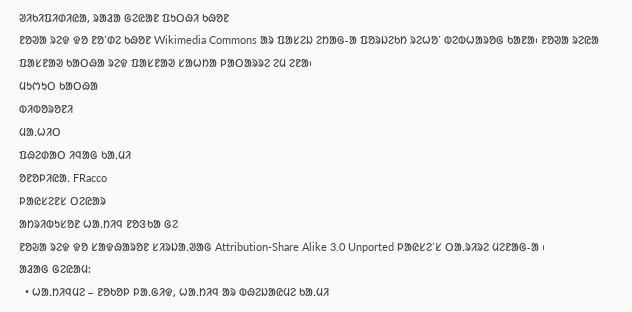ᱣᱤᱠᱤᱯᱤᱰᱤᱭᱟ, ᱨᱟᱲᱟ ᱜᱮᱭᱟᱱ ᱯᱩᱛᱷᱤ ᱠᱷᱚᱱ
ᱱᱚᱣᱟ ᱨᱮᱫ ᱫᱚ ᱱᱚᱸᱰᱮ ᱠᱷᱚᱱ Wikimedia Commons ᱟᱨ ᱯᱟᱥᱮᱡ ᱮᱴᱟᱜ-ᱟ ᱯᱚᱨᱡᱮᱠᱴ ᱨᱮᱦᱚᱸ ᱵᱮᱵᱦᱟᱨᱚᱜ ᱠᱟᱱᱟ᱾ ᱱᱚᱣᱟ ᱨᱮᱭᱟ ᱯᱟᱥᱱᱟᱣ ᱠᱟᱛᱷᱟ ᱨᱮᱫ ᱯᱟᱥᱱᱟᱣ ᱥᱟᱦᱴᱟ ᱞᱟᱛᱟᱨᱨᱮ ᱮᱢ ᱮᱱᱟ᱾
ᱢᱩᱬᱩᱛ ᱠᱟᱛᱷᱟ
ᱵᱤᱵᱚᱨᱚᱱᱤ
ᱢᱟᱹᱦᱤᱛ
ᱯᱷᱮᱰᱟᱛ ᱤᱧᱟᱜ ᱠᱟᱹᱢᱤ
ᱚᱱᱚᱞᱤᱭᱟᱹ FRacco
ᱞᱟᱭᱥᱮᱱᱥ ᱛᱮᱭᱟᱨ
ᱟᱴᱨᱤᱵᱩᱥᱚᱱ ᱦᱟᱹᱴᱤᱧ ᱱᱚᱝᱠᱟ ᱜᱮ
ᱱᱚᱶᱟ ᱨᱮᱫ ᱫᱚ ᱥᱟᱫᱷᱟᱨᱚᱱ ᱥᱤᱨᱡᱟᱹᱣᱟᱜ Attribution-Share Alike 3.0 Unported ᱞᱟᱭᱥᱮᱸᱥ ᱛᱟᱹᱨᱤᱨᱮ ᱢᱮᱱᱟᱜ-ᱟ ᱾
ᱟᱲᱟᱜ ᱜᱮᱭᱟᱢ:
  • ᱦᱟᱹᱴᱤᱧᱢᱮ – ᱱᱚᱠᱚᱞ ᱞᱟᱹᱜᱤᱫ, ᱦᱟᱹᱴᱤᱧ ᱟᱨ ᱵᱷᱮᱡᱟᱭᱢᱮ ᱠᱟᱹᱢᱤ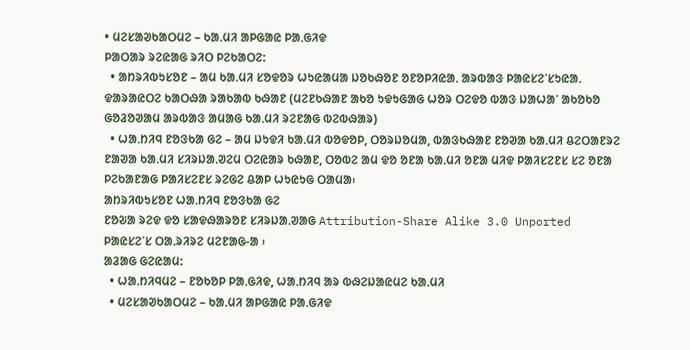• ᱢᱮᱥᱟᱣᱠᱟᱛᱢᱮ – ᱠᱟᱹᱢᱤ ᱟᱞᱜᱟᱭ ᱞᱟᱹᱜᱤᱫ
ᱞᱟᱛᱟᱨ ᱨᱮᱭᱟᱜ ᱨᱤᱛ ᱞᱮᱠᱟᱛᱮ:
  • ᱟᱴᱨᱤᱵᱩᱥᱚᱱ – ᱟᱢ ᱠᱟᱹᱢᱤ ᱥᱚᱫᱚᱨ ᱦᱩᱭᱟᱢᱟ ᱡᱚᱠᱷᱚᱱ ᱚᱱᱚᱞᱤᱭᱟᱹ ᱟᱨᱵᱟᱝ ᱞᱟᱭᱥᱮᱸᱥᱩᱭᱟᱹ ᱫᱟᱨᱟᱭᱛᱮ ᱠᱟᱛᱷᱟ ᱨᱟᱠᱟᱵ ᱠᱷᱟᱱ (ᱢᱮᱱᱠᱷᱟᱱ ᱟᱠᱚ ᱩᱫᱩᱜᱟᱜ ᱦᱚᱨ ᱛᱮᱫᱚ ᱵᱟᱝ ᱡᱟᱦᱟᱸ ᱟᱠᱚᱠᱚ ᱜᱚᱲᱚᱣᱟᱢ ᱟᱨᱵᱟᱝ ᱟᱢᱟᱜ ᱠᱟᱹᱢᱤ ᱨᱮᱱᱟᱜ ᱵᱮᱵᱷᱟᱨ)
  • ᱦᱟᱹᱴᱤᱧ ᱱᱚᱝᱠᱟ ᱜᱮ – ᱟᱢ ᱡᱩᱫᱤ ᱠᱟᱹᱢᱤ ᱵᱚᱫᱚᱞ, ᱛᱚᱨᱡᱚᱢᱟ, ᱵᱟᱝᱠᱷᱟᱱ ᱱᱚᱣᱟ ᱠᱟᱹᱢᱤ ᱪᱮᱛᱟᱱᱨᱮ ᱱᱟᱣᱟ ᱠᱟᱹᱢᱤ ᱥᱤᱨᱡᱟᱹᱣᱮᱢ ᱛᱮᱭᱟᱨ ᱠᱷᱟᱱ, ᱛᱚᱵᱮ ᱟᱢ ᱫᱚ ᱚᱱᱟ ᱠᱟᱹᱢᱤ ᱚᱱᱟ ᱢᱤᱫ ᱞᱟᱤᱥᱮᱱᱥ ᱥᱮ ᱚᱱᱟ ᱞᱮᱠᱟᱱᱟᱜ ᱞᱟᱤᱥᱮᱱᱥ ᱨᱮᱜᱮ ᱪᱟᱞ ᱦᱩᱭᱩᱜ ᱛᱟᱢᱟ᱾
ᱟᱴᱨᱤᱵᱩᱥᱚᱱ ᱦᱟᱹᱴᱤᱧ ᱱᱚᱝᱠᱟ ᱜᱮ
ᱱᱚᱶᱟ ᱨᱮᱫ ᱫᱚ ᱥᱟᱫᱷᱟᱨᱚᱱ ᱥᱤᱨᱡᱟᱹᱣᱟᱜ Attribution-Share Alike 3.0 Unported ᱞᱟᱭᱥᱮᱸᱥ ᱛᱟᱹᱨᱤᱨᱮ ᱢᱮᱱᱟᱜ-ᱟ ᱾
ᱟᱲᱟᱜ ᱜᱮᱭᱟᱢ:
  • ᱦᱟᱹᱴᱤᱧᱢᱮ – ᱱᱚᱠᱚᱞ ᱞᱟᱹᱜᱤᱫ, ᱦᱟᱹᱴᱤᱧ ᱟᱨ ᱵᱷᱮᱡᱟᱭᱢᱮ ᱠᱟᱹᱢᱤ
  • ᱢᱮᱥᱟᱣᱠᱟᱛᱢᱮ – ᱠᱟᱹᱢᱤ ᱟᱞᱜᱟᱭ ᱞᱟᱹᱜᱤᱫ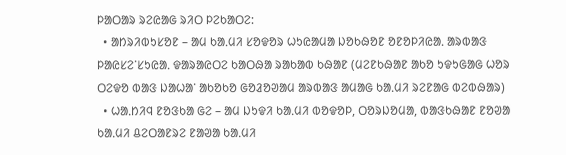ᱞᱟᱛᱟᱨ ᱨᱮᱭᱟᱜ ᱨᱤᱛ ᱞᱮᱠᱟᱛᱮ:
  • ᱟᱴᱨᱤᱵᱩᱥᱚᱱ – ᱟᱢ ᱠᱟᱹᱢᱤ ᱥᱚᱫᱚᱨ ᱦᱩᱭᱟᱢᱟ ᱡᱚᱠᱷᱚᱱ ᱚᱱᱚᱞᱤᱭᱟᱹ ᱟᱨᱵᱟᱝ ᱞᱟᱭᱥᱮᱸᱥᱩᱭᱟᱹ ᱫᱟᱨᱟᱭᱛᱮ ᱠᱟᱛᱷᱟ ᱨᱟᱠᱟᱵ ᱠᱷᱟᱱ (ᱢᱮᱱᱠᱷᱟᱱ ᱟᱠᱚ ᱩᱫᱩᱜᱟᱜ ᱦᱚᱨ ᱛᱮᱫᱚ ᱵᱟᱝ ᱡᱟᱦᱟᱸ ᱟᱠᱚᱠᱚ ᱜᱚᱲᱚᱣᱟᱢ ᱟᱨᱵᱟᱝ ᱟᱢᱟᱜ ᱠᱟᱹᱢᱤ ᱨᱮᱱᱟᱜ ᱵᱮᱵᱷᱟᱨ)
  • ᱦᱟᱹᱴᱤᱧ ᱱᱚᱝᱠᱟ ᱜᱮ – ᱟᱢ ᱡᱩᱫᱤ ᱠᱟᱹᱢᱤ ᱵᱚᱫᱚᱞ, ᱛᱚᱨᱡᱚᱢᱟ, ᱵᱟᱝᱠᱷᱟᱱ ᱱᱚᱣᱟ ᱠᱟᱹᱢᱤ ᱪᱮᱛᱟᱱᱨᱮ ᱱᱟᱣᱟ ᱠᱟᱹᱢᱤ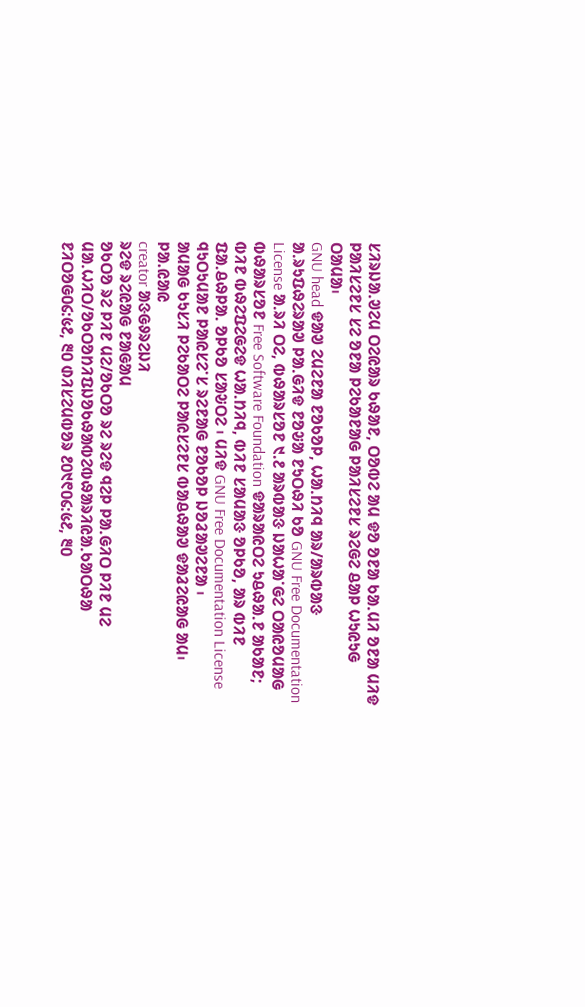ᱥᱤᱨᱡᱟᱹᱣᱮᱢ ᱛᱮᱭᱟᱨ ᱠᱷᱟᱱ, ᱛᱚᱵᱮ ᱟᱢ ᱫᱚ ᱚᱱᱟ ᱠᱟᱹᱢᱤ ᱚᱱᱟ ᱢᱤᱫ ᱞᱟᱤᱥᱮᱱᱥ ᱥᱮ ᱚᱱᱟ ᱞᱮᱠᱟᱱᱟᱜ ᱞᱟᱤᱥᱮᱱᱥ ᱨᱮᱜᱮ ᱪᱟᱞ ᱦᱩᱭᱩᱜ ᱛᱟᱢᱟ᱾
GNU head ᱫᱟᱣ ᱮᱢᱮᱱᱟ ᱱᱚᱠᱚᱞ, ᱦᱟᱹᱴᱤᱧ ᱟᱨ/ᱟᱨᱵᱟᱝ ᱟᱹᱨᱩᱯᱷᱮᱨᱟᱣ ᱞᱟᱹᱜᱤᱫ ᱱᱚᱶᱟ ᱱᱩᱛᱷᱤ ᱠᱚ GNU Free Documentation License ᱟᱹᱨᱤ ᱛᱮ, ᱵᱷᱟᱨᱥᱚᱱ ᱑.᱒ ᱟᱨᱵᱟᱝ ᱡᱟᱦᱟᱸᱜᱮ ᱛᱟᱭᱚᱢᱟᱜ ᱵᱷᱟᱨᱥᱚᱱ Free Software Foundation ᱫᱟᱨᱟᱭᱛᱮ ᱩᱪᱷᱟᱹᱱ ᱟᱠᱟᱱ; ᱵᱤᱱ ᱵᱷᱮᱯᱮᱜᱮᱫ ᱦᱟᱹᱴᱤᱧ, ᱵᱤᱱ ᱥᱟᱢᱟᱝ ᱚᱞᱠᱚ, ᱟᱨ ᱵᱤᱱ ᱯᱟᱹᱪᱷᱞᱟᱹ ᱚᱞᱠᱚ ᱥᱟᱶᱛᱮ ᱾ ᱢᱤᱫ GNU Free Documentation License ᱧᱩᱛᱩᱢᱟᱱ ᱞᱟᱭᱥᱮᱸᱥ ᱨᱮᱱᱟᱜ ᱱᱚᱠᱚᱞ ᱡᱚᱲᱟᱣᱮᱱᱟ ᱾
ᱟᱢᱟᱜ ᱠᱩᱥᱤ ᱞᱮᱠᱟᱛᱮ ᱞᱟᱭᱥᱮᱱᱥ ᱵᱟᱪᱷᱟᱣ ᱫᱟᱲᱮᱭᱟᱜ ᱟᱢ᱾
ᱞᱟ.ᱭᱟᱭ
creator ᱟᱝᱜᱽᱨᱮᱡᱤ
ᱨᱮᱫ ᱨᱮᱭᱟᱜ ᱱᱟᱜᱟᱢ
ᱚᱠᱛᱚ ᱨᱮ ᱞᱤᱱ ᱢᱮ/ᱚᱠᱛᱚ ᱨᱮ ᱨᱮᱫ ᱧᱮᱞ ᱞᱟᱹᱜᱤᱛ ᱞᱤᱱ ᱢᱮ
ᱢᱟᱹᱦᱤᱛ/ᱚᱠᱛᱚᱴᱤᱯᱡᱚᱠᱷᱟᱵᱮᱵᱷᱟᱨᱤᱭᱟᱹᱠᱟᱛᱷᱟ
ᱱᱤᱛᱚᱜ᱐᱔:᱕᱒, ᱓᱐ ᱰᱤᱥᱮᱢᱵᱚᱨ ᱒᱐᱑᱖᱐᱔:᱕᱒, ᱓᱐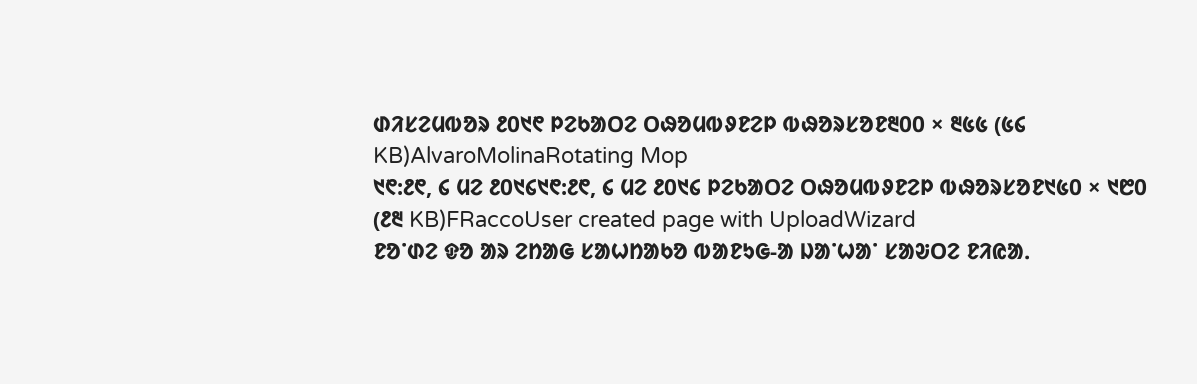ᱰᱤᱥᱮᱢᱵᱚᱨ ᱒᱐᱑᱖ ᱞᱮᱠᱟᱛᱮ ᱛᱷᱚᱢᱵᱽᱱᱮᱞ ᱵᱷᱚᱨᱥᱚᱱ᱓᱐᱐ × ᱓᱕᱕ (᱕᱔ KB)AlvaroMolinaRotating Mop
᱑᱖:᱒᱖, ᱔ ᱢᱮ ᱒᱐᱑᱔᱑᱖:᱒᱖, ᱔ ᱢᱮ ᱒᱐᱑᱔ ᱞᱮᱠᱟᱛᱮ ᱛᱷᱚᱢᱵᱽᱱᱮᱞ ᱵᱷᱚᱨᱥᱚᱱ᱑᱕᱐ × ᱑᱘᱐ (᱒᱓ KB)FRaccoUser created page with UploadWizard
ᱱᱚᱸᱰᱮ ᱫᱚ ᱟᱨ ᱮᱴᱟᱜ ᱥᱟᱦᱴᱟᱠᱚ ᱵᱟᱱᱩᱜ-ᱟ ᱡᱟᱸᱦᱟᱸ ᱥᱟᱶᱛᱮ ᱱᱤᱭᱟᱹ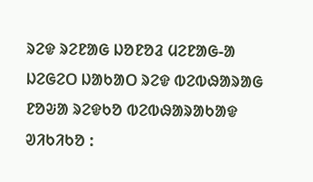ᱨᱮᱫ ᱨᱮᱱᱟᱜ ᱡᱚᱱᱚᱲ ᱢᱮᱱᱟᱜ-ᱟ
ᱡᱮᱜᱮᱛ ᱡᱟᱠᱟᱛ ᱨᱮᱫ ᱵᱮᱵᱷᱟᱨᱟᱜ
ᱱᱚᱶᱟ ᱨᱮᱫᱠᱚ ᱵᱮᱵᱷᱟᱨᱟᱠᱟᱫ ᱣᱤᱠᱤᱠᱚ :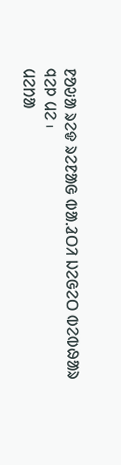ᱱᱚᱶᱟ ᱨᱮᱫ ᱨᱮᱱᱟᱜ ᱵᱟᱹᱲᱛᱤ ᱡᱮᱜᱮᱛ ᱵᱮᱵᱷᱟᱨ ᱧᱮᱞ ᱢᱮ ᱾
ᱢᱮᱴᱟ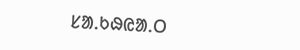ᱥᱟᱹᱠᱷᱭᱟᱹᱛ